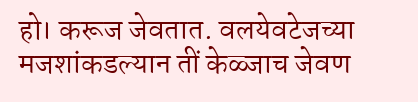हो। करूज जेवतात. वलयेवटेजच्या मजशांकडल्यान तीं केळ्जाच जेवण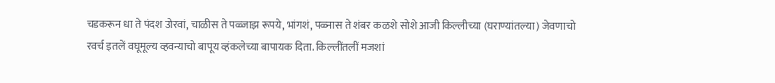चडकरून धा ते पंदश उोरवां, चाळीस ते पळ्जाझ रूपये, भांगशं, पळ्नास ते शंबर कळशे सोशे आजी किल्लीच्या (घराण्यांतल्या) जेवणाचो रवर्च इतलें वघूमूल्य व्हवन्याचो बापूय व्हंकलेच्या बापायक दिता. किल्लींतलीं मजशां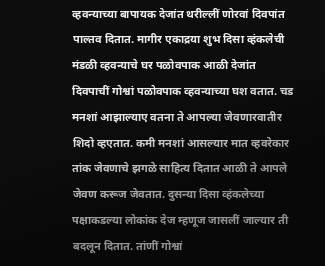व्हवन्याच्या बापायक देजांत थरील्लीं णोरवां दिवपांत पाल्तव दितात. मागीर एकाद्रया शुभ दिसा व्हंकलेची मंडळी व्हवन्याचे घर पळोवपाक आळी देजांत दिवपाचीं गोश्वां पळोवपाक व्हवन्याच्या घश वतात. चड मनशां आझाल्याए वतना ते आपल्या जेवणारवातीर शिदो व्हएतात. कमी मनशां आसल्यार मात व्हवरेकार तांक जेवणाचे झगळे साहित्य दितात आळी ते आपले जेवण करूज जेवतात. दुसन्या दिसा व्हंकलेच्या पक्षाकडल्या लोकांक देज म्हणूज जासलीं जाल्यार ती बदलून दितात. तांणीं गोश्वां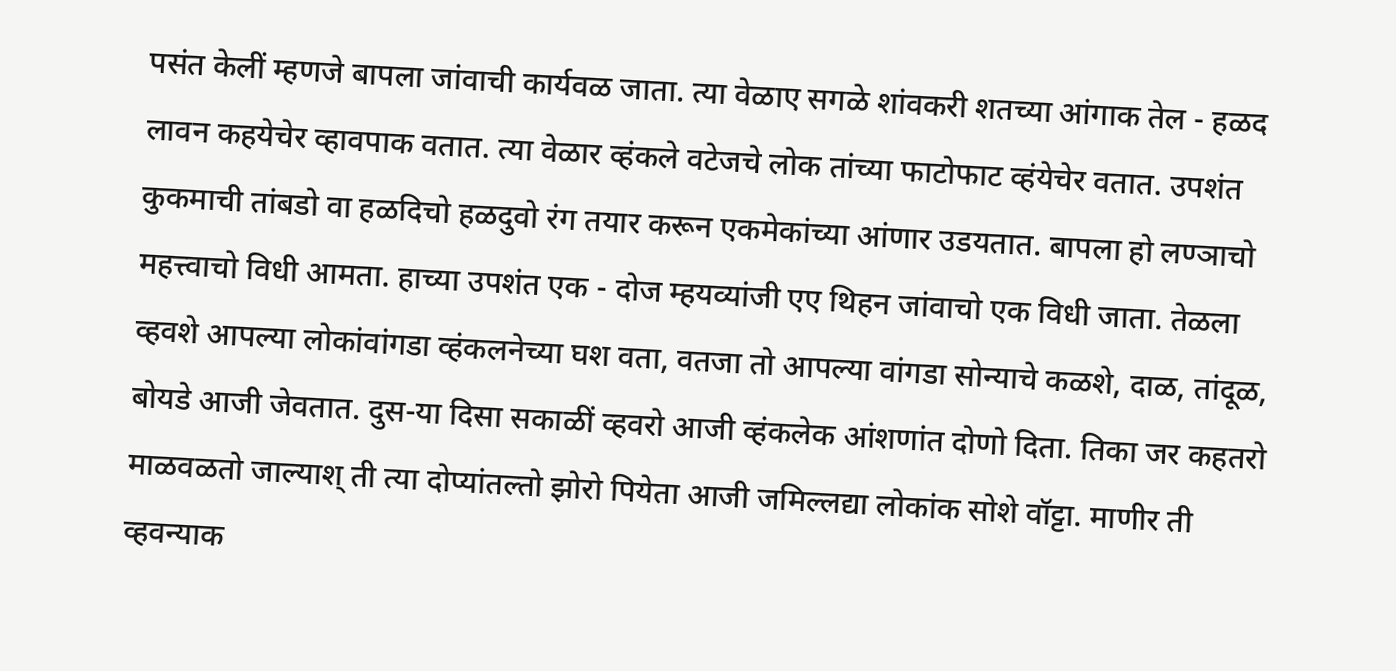पसंत केलीं म्हणजे बापला जांवाची कार्यवळ जाता. त्या वेळाए सगळे शांवकरी शतच्या आंगाक तेल - हळद लावन कहयेचेर व्हावपाक वतात. त्या वेळार व्हंकले वटेजचे लोक तांच्या फाटोफाट व्हंयेचेर वतात. उपशंत कुकमाची तांबडो वा हळदिचो हळदुवो रंग तयार करून एकमेकांच्या आंणार उडयतात. बापला हो लण्ञाचो महत्त्वाचो विधी आमता. हाच्या उपशंत एक - दोज म्हयव्यांजी एए थिहन जांवाचो एक विधी जाता. तेळला व्हवशे आपल्या लोकांवांगडा व्हंकलनेच्या घश वता, वतजा तो आपल्या वांगडा सोन्याचे कळशे, दाळ, तांदूळ, बोयडे आजी जेवतात. दुस-या दिसा सकाळीं व्हवरो आजी व्हंकलेक आंशणांत दोणो दिता. तिका जर कहतरो माळवळतो जाल्याश् ती त्या दोप्यांतल्तो झोरो पियेता आजी जमिल्लद्या लोकांक सोशे वॉट्टा. माणीर ती व्हवन्याक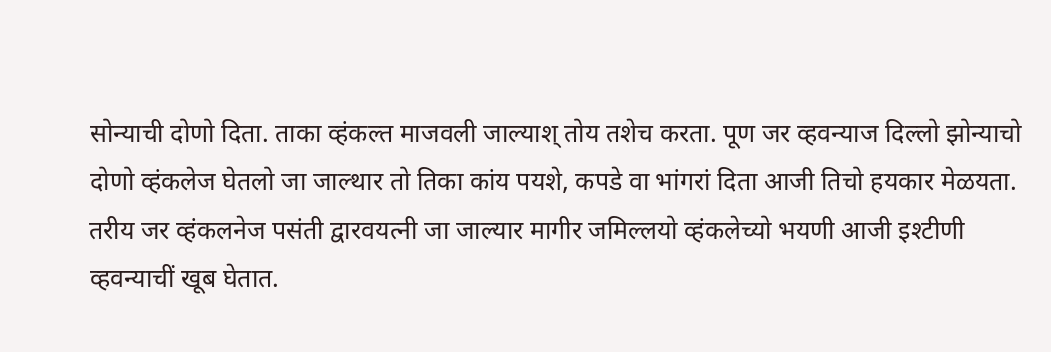सोन्याची दोणो दिता. ताका व्हंकल्त माजवली जाल्याश् तोय तशेच करता. पूण जर व्हवन्याज दिल्लो झोन्याचो दोणो व्हंकलेज घेतलो जा जाल्थार तो तिका कांय पयशे, कपडे वा भांगरां दिता आजी तिचो हयकार मेळयता. तरीय जर व्हंकलनेज पसंती द्वारवयत्नी जा जाल्यार मागीर जमिल्लयो व्हंकलेच्यो भयणी आजी इश्टीणी व्हवन्याचीं खूब घेतात.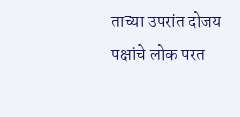ताच्या उपरांत दोजय पक्षांचे लोक परत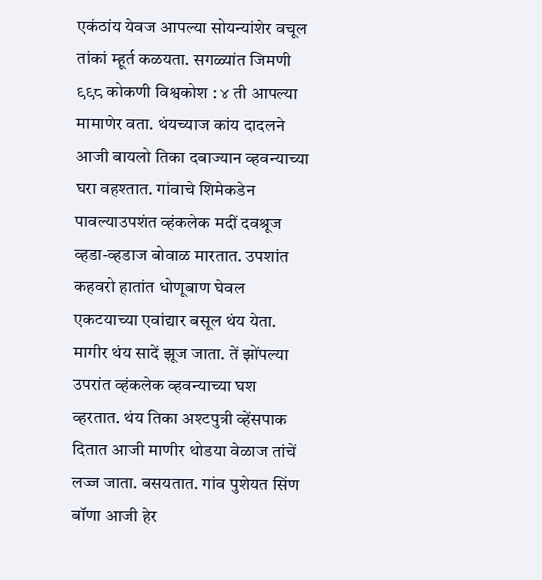एकंठांय येवज आपल्या सोयन्यांशेर वचूल तांकां म्हूर्त कळयता. सगळ्यांत जिमणी ९९८ कोकणी विश्वकोश : ४ ती आपल्या मामाणेर वता. थंयच्याज कांय दादलने आजी बायलो तिका दबाज्यान व्हवन्याच्या घरा वहश्तात. गांवाचे शिमेकडेन पावल्याउपशंत व्हंकलेक मदीं दवश्रूज व्हडा-व्हडाज बोवाळ मारतात. उपशांत कहवरो हातांत धोणूबाण घेवल एकटयाच्या एवांद्यार बसूल थंय येता. मागीर थंय सादें झूज जाता. तें झोंपल्या उपरांत व्हंकलेक व्हवन्याच्या घश व्हरतात. थंय तिका अश्टपुत्री व्हेंसपाक दितात आजी माणीर थोडया वेळाज तांचें लज्ज जाता. बसयतात. गांव पुशेयत सिंण बॉणा आजी हेर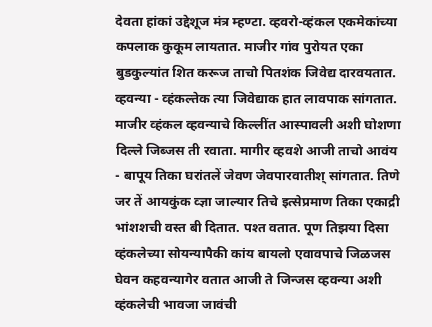देवता हांकां उद्देशूज मंत्र म्हण्टा. व्हवरो-व्हंकल एकमेकांच्या कपलाक कुकूम लायतात. माजीर गांव पुरोयत एका बुडकुल्यांत शित करूज ताचो पितशंक जिवेद्य दारवयतात. व्हवन्या - व्हंकल्तेक त्या जिवेद्याक हात लावपाक सांगतात. माजीर व्हंकल व्हवन्याचे किल्लींत आस्पावली अशी घोशणा दिल्ले जिब्जस ती रवाता. मागीर व्हवशे आजी ताचो आवंय - बापूय तिका घरांतलें जेवण जेवपारवातीश् सांगतात. तिणे जर तें आयकुंक व्ज्ञा जाल्यार तिचे इत्सेप्रमाण तिका एकाद्री भांशशची वस्त बी दितात. पश्त वतात. पूण तिझया दिसा व्हंकलेच्या सोयन्यापैकी कांय बायलो एवावपाचे जिळजस घेवन कहवन्यागेर वतात आजी ते जिन्जस व्हवन्या अशी व्हंकलेची भावजा जावंची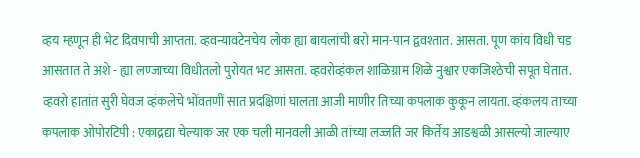व्हय म्हणून ही भेट दिवपाची आप्तता. व्हवन्यावटेनचेय लोक ह्या बायलांची बरो मान-पान द्ववश्तात. आसता. पूण कांय विधी चड आसतात ते अशे - ह्या लण्जाच्या विधीतलो पुरोयत भट आसता. व्हवरोव्हंकल शाळिग्राम शिळे नुश्वार एकजिश्ठेची सपूत घेतात. व्हवरो हातांत सुरी घेवज व्हंकलेचे भोंवतणीं सात प्रदक्षिणां घालता आजी माणीर तिच्या कपलाक कुकून लायता. व्हंकलय ताच्या कपलाक ओपोरटिपी : एकाद्रद्या चेल्याक जर एक चली मानवली आळी तांच्या लज्जति जर किर्तेय आडश्वळी आसल्यो जाल्याए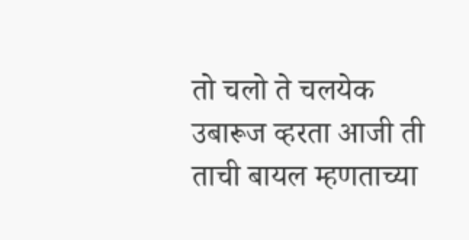तो चलो ते चलयेक उबारूज व्हरता आजी ती ताची बायल म्हणताच्या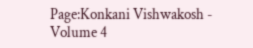Page:Konkani Vishwakosh - Volume 4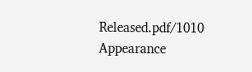Released.pdf/1010
Appearance